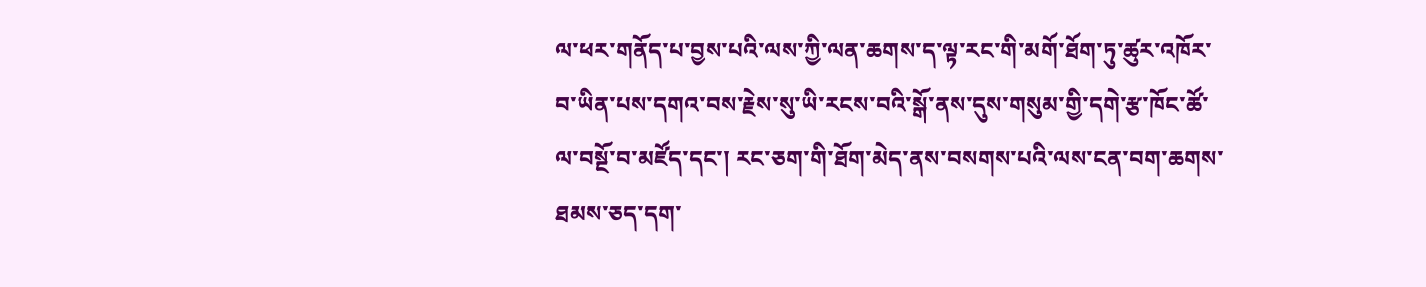ལ་ཕར་གནོད་པ་བྱས་པའི་ལས་ཀྱི་ལན་ཆགས་ད་ལྟ་རང་གི་མགོ་ཐོག་ཏུ་ཚུར་འཁོར་བ་ཡིན་པས་དགའ་བས་རྗེས་སུ་ཡི་རངས་བའི་སྒོ་ནས་དུས་གསུམ་གྱི་དགེ་རྩ་ཁོང་ཚོ་ལ་བསྔོ་བ་མཛོད་དང་། རང་ཅག་གི་ཐོག་མེད་ནས་བསགས་པའི་ལས་ངན་བག་ཆགས་ཐམས་ཅད་དག་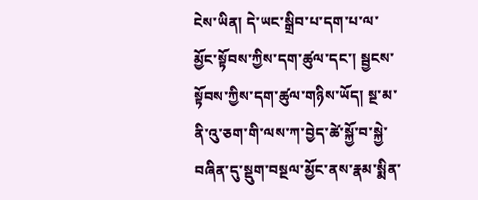ངེས་ཡིན། དེ་ཡང་སྒྲིབ་པ་དག་པ་ལ་མྱོང་སྟོབས་ཀྱིས་དག་ཚུལ་དང་། སྦྱངས་སྟོབས་ཀྱིས་དག་ཚུལ་གཉིས་ཡོད། སྔ་མ་ནི་འུ་ཅག་གི་ལས་ཀ་བྱེད་ཚེ་སྐྱོ་བ་སྐྱེ་བཞིན་དུ་སྡུག་བསྔལ་མྱོང་ནས་རྣམ་སྨིན་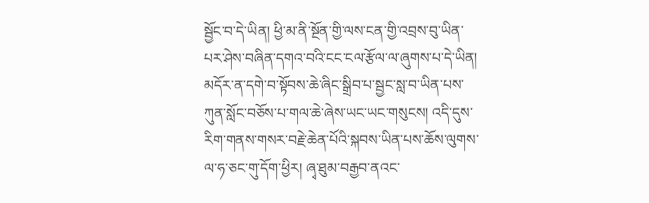སྦྱོང་བ་དེ་ཡིན། ཕྱི་མ་ནི་སྔོན་གྱི་ལས་ངན་གྱི་འབྲས་བུ་ཡིན་པར་ཤེས་བཞིན་དགའ་བའི་ངང་ངལ་རྩོལ་ལ་ཞུགས་པ་དེ་ཡིན། མདོར་ན་དགེ་བ་སྟོབས་ཆེ་ཞིང་སྒྲིབ་པ་སྦྱང་སླ་བ་ཡིན་པས་ཀུན་སློང་བཅོས་པ་གལ་ཆེ་ཞེས་ཡང་ཡང་གསུངས། འདི་དུས་རིག་གནས་གསར་བརྗེ་ཆེན་པོའི་སྐབས་ཡིན་པས་ཆོས་ལུགས་ལ་ཧ་ཅང་གུ་དོག་ཕྱིར། ཞྭ་ཐུམ་བརྒྱབ་ནའང་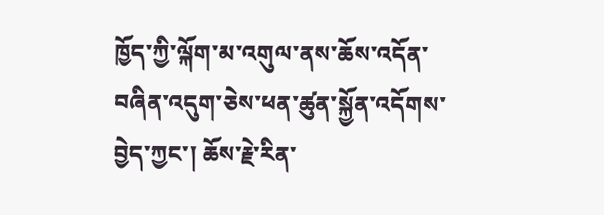ཁྱོད་ཀྱི་ལྐོག་མ་འགུལ་ནས་ཆོས་འདོན་བཞིན་འདུག་ཅེས་ཕན་ཚུན་སྐྱོན་འདོགས་བྱེད་ཀྱང་། ཆོས་རྗེ་རིན་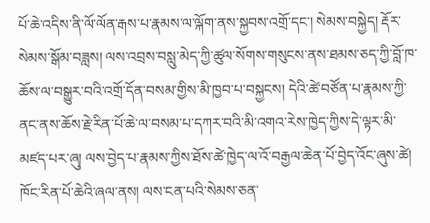པོ་ཆེ་འདིས་ནི་ལོ་ལོན་རྒས་པ་རྣམས་ལ་ལྐོག་ནས་སྐྱབས་འགྲོ་དང་། སེམས་བསྐྱེད། རྡོར་སེམས་སྒོམ་བཟླས། ལས་འབྲས་བསླུ་མེད་ཀྱི་ཚུལ་སོགས་གསུངས་ནས་ཐམས་ཅད་ཀྱི་བློ་ཁ་ཆོས་ལ་བསྒྱུར་བའི་འགྲོ་དོན་བསམ་གྱིས་མི་ཁྱབ་པ་བསྐྱངས། དེའི་ཚེ་བཙོན་པ་རྣམས་ཀྱི་ནང་ནས་ཆོས་རྗེ་རིན་པོ་ཆེ་ལ་བསམ་པ་དཀར་བའི་མི་འགའ་རེས་ཁྱེད་ཀྱིས་དེ་ལྟར་མི་མཛད་པར་ཞུ། ལས་བྱེད་པ་རྣམས་ཀྱིས་ཐོས་ཚེ་ཁྱེད་ལ་འོ་བརྒྱལ་ཆེན་པོ་བྱེད་འོང་ཞུས་ཚེ། ཁོང་རིན་པོ་ཆེའི་ཞལ་ནས། ལས་ངན་པའི་སེམས་ཅན་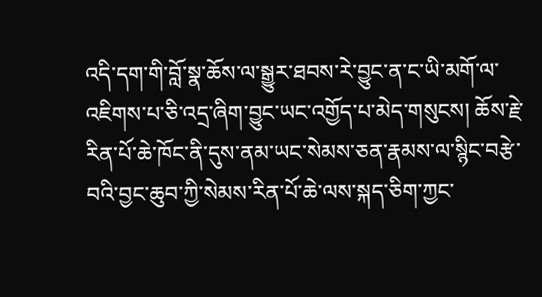འདི་དག་གི་བློ་སྣ་ཆོས་ལ་སྒྱུར་ཐབས་རེ་བྱུང་ན་ང་ཡི་མགོ་ལ་འཇིགས་པ་ཅི་འདྲ་ཞིག་བྱུང་ཡང་འགྱོད་པ་མེད་གསུངས། ཆོས་རྗེ་རིན་པོ་ཆེ་ཁོང་ནི་དུས་ནམ་ཡང་སེམས་ཅན་རྣམས་ལ་སྙིང་བརྩེ་བའི་བྱང་ཆུབ་ཀྱི་སེམས་རིན་པོ་ཆེ་ལས་སྐད་ཅིག་ཀྱང་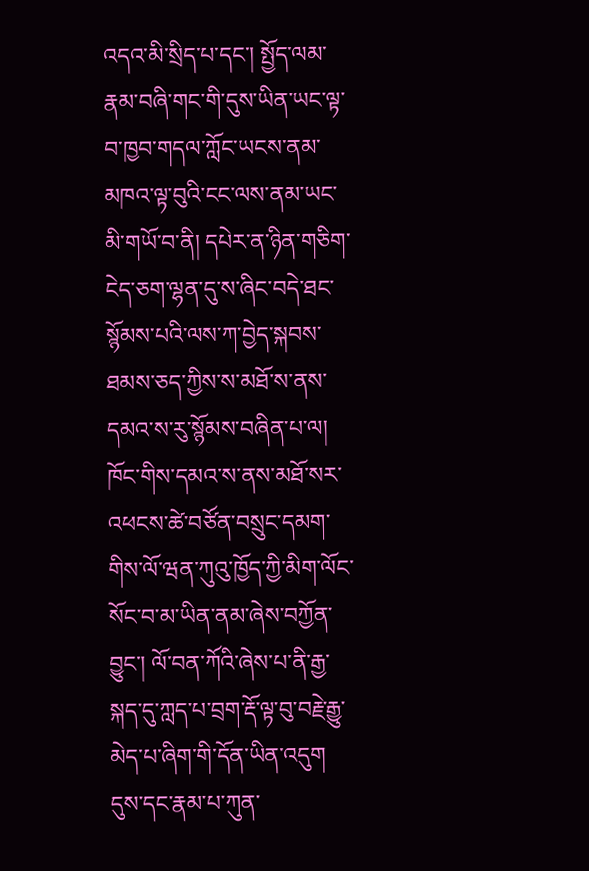འདའ་མི་སྲིད་པ་དང་། སྤྱོད་ལམ་རྣམ་བཞི་གང་གི་དུས་ཡིན་ཡང་ལྟ་བ་ཁྱབ་གདལ་ཀློང་ཡངས་ནམ་མཁའ་ལྟ་བུའི་ངང་ལས་ནམ་ཡང་མི་གཡོ་བ་ནི། དཔེར་ན་ཉིན་གཅིག་ངེད་ཅག་ལྷན་དུ་ས་ཞིང་བདེ་ཐང་སྙོམས་པའི་ལས་ཀ་བྱེད་སྐབས་ཐམས་ཅད་ཀྱིས་ས་མཐོ་ས་ནས་དམའ་ས་རུ་སྙོམས་བཞིན་པ་ལ། ཁོང་གིས་དམའ་ས་ནས་མཐོ་སར་འཕངས་ཚེ་བཙོན་བསྲུང་དམག་གིས་ལོ་ཝན་ཀུའུ་ཁྱོད་ཀྱི་མིག་ལོང་སོང་བ་མ་ཡིན་ནམ་ཞེས་བཀྱོན་བྱུང་། ལོ་བན་ཀོའི་ཞེས་པ་ནི་རྒྱ་སྐད་དུ་ཀླད་པ་བྲག་རྡོ་ལྟ་བུ་བརྗེ་རྒྱུ་མེད་པ་ཞིག་གི་དོན་ཡིན་འདུག དུས་དང་རྣམ་པ་ཀུན་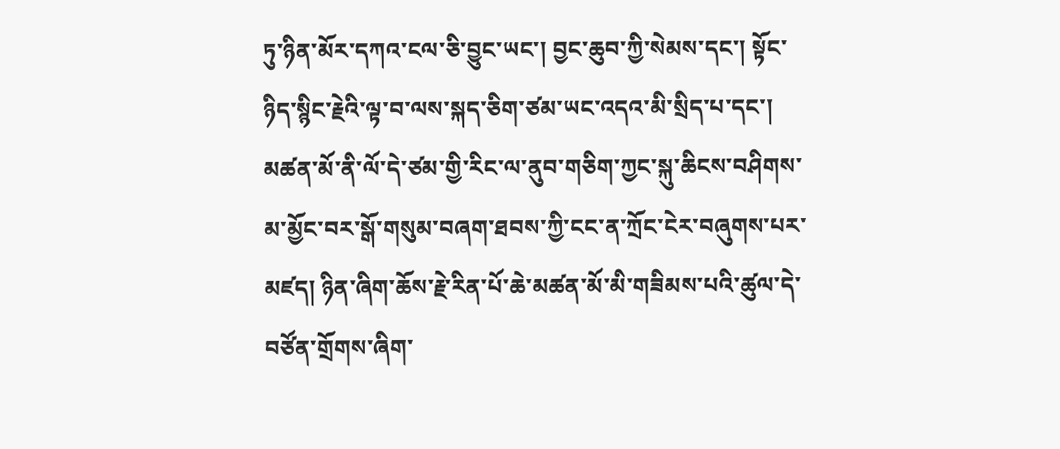ཏུ་ཉིན་མོར་དཀའ་ངལ་ཅི་བྱུང་ཡང་། བྱང་ཆུབ་ཀྱི་སེམས་དང་། སྟོང་ཉིད་སྙིང་རྗེའི་ལྟ་བ་ལས་སྐད་ཅིག་ཙམ་ཡང་འདའ་མི་སྲིད་པ་དང་། མཚན་མོ་ནི་ལོ་དེ་ཙམ་གྱི་རིང་ལ་ནུབ་གཅིག་ཀྱང་སྐུ་ཆིངས་བཤིགས་མ་མྱོང་བར་སྒོ་གསུམ་བཞག་ཐབས་ཀྱི་ངང་ན་ཀྲོང་ངེར་བཞུགས་པར་མཛད། ཉིན་ཞིག་ཆོས་རྗེ་རིན་པོ་ཆེ་མཚན་མོ་མི་གཟིམས་པའི་ཚུལ་དེ་བཙོན་གྲོགས་ཞིག་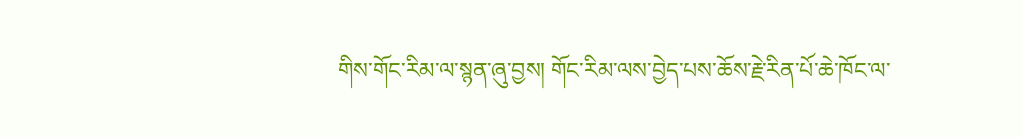གིས་གོང་རིམ་ལ་སྙན་ཞུ་བྱས། གོང་རིམ་ལས་བྱེད་པས་ཆོས་རྗེ་རིན་པོ་ཆེ་ཁོང་ལ་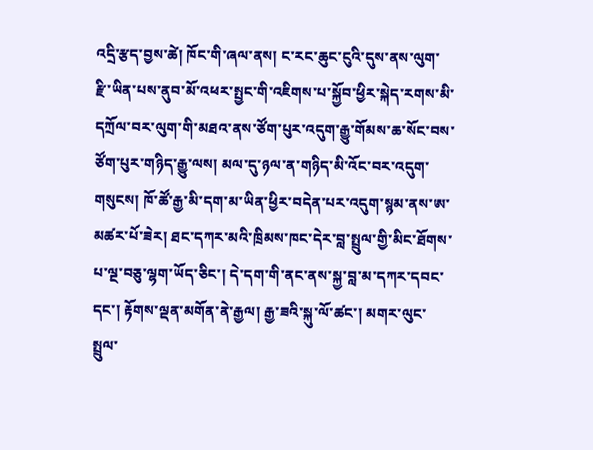འདྲི་རྩད་བྱས་ཚེ། ཁོང་གི་ཞལ་ནས། ང་རང་ཆུང་ངུའི་དུས་ནས་ལུག་རྫི་ཡིན་པས་ནུབ་མོ་འཕར་སྤྱང་གི་འཇིགས་པ་སྐྱོབ་ཕྱིར་སྐེད་རགས་མི་དཀྲོལ་བར་ལུག་གི་མཐའ་ནས་ཙོག་པུར་འདུག་རྒྱུ་གོམས་ཆ་སོང་བས་ཙོག་པུར་གཉིད་རྒྱུ་ལས། མལ་དུ་ཉལ་ན་གཉིད་མི་འོང་བར་འདུག་གསུངས། ཁོ་ཚོ་རྒྱ་མི་དག་མ་ཡིན་ཕྱིར་བདེན་པར་འདུག་སྙམ་ནས་ཨ་མཚར་པོ་ཟེར། ཐང་དཀར་མའི་ཁྲིམས་ཁང་དེར་བླ་སྤྲུལ་གྱི་མིང་ཐོགས་པ་ལྔ་བཅུ་ལྷག་ཡོད་ཅིང་། དེ་དག་གི་ནང་ནས་སྐྱ་བླ་མ་དཀར་དབང་དང་། རྟོགས་ལྡན་མགོན་ནེ་རྒྱལ། རྒྱ་ཟའི་སྐུ་ལོ་ཚང་། མགར་ལུང་སྤྲུལ་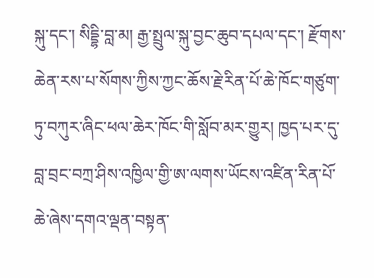སྐུ་དང་། སིདྡྷི་བླ་མ། རྒྱ་སྤྲུལ་སྐུ་བྱང་ཆུབ་དཔལ་དང་། རྫོགས་ཆེན་རས་པ་སོགས་ཀྱིས་ཀྱང་ཆོས་རྗེ་རིན་པོ་ཆེ་ཁོང་གཙུག་ཏུ་བཀུར་ཞིང་ཕལ་ཆེར་ཁོང་གི་སློབ་མར་གྱུར། ཁྱད་པར་དུ་བླ་བྲང་བཀྲ་ཤིས་འཁྱིལ་གྱི་ཨ་ལགས་ཡོངས་འཛིན་རིན་པོ་ཆེ་ཞེས་དགའ་ལྡན་བསྟན་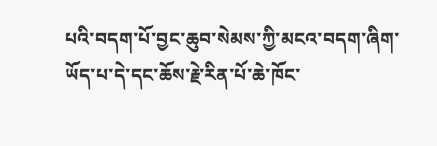པའི་བདག་པོ་བྱང་ཆུབ་སེམས་ཀྱི་མངའ་བདག་ཞིག་ཡོད་པ་དེ་དང་ཆོས་རྗེ་རིན་པོ་ཆེ་ཁོང་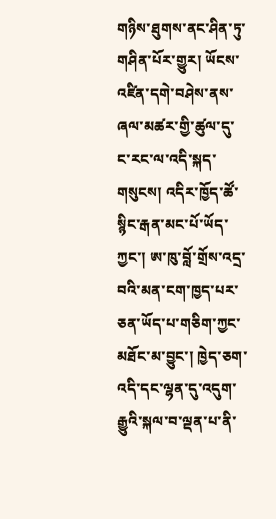གཉིས་ཐུགས་ནང་ཤིན་ཏུ་གཤིན་པོར་གྱུར། ཡོངས་འཛིན་དགེ་བཤེས་ནས་ཞལ་མཚར་གྱི་ཚུལ་དུ་ང་རང་ལ་འདི་སྐད་གསུངས། འདིར་ཁྱོད་ཚོ་སྙིང་རྒན་མང་པོ་ཡོད་ཀྱང་། ཨ་ཁུ་བློ་གྲོས་འདྲ་བའི་མན་ངག་ཁྱད་པར་ཅན་ཡོད་པ་གཅིག་ཀྱང་མཐོང་མ་བྱུང་། ཁྱེད་ཅག་འདི་དང་ལྷན་དུ་འདུག་རྒྱུའི་སྐལ་བ་ལྡན་པ་ནི་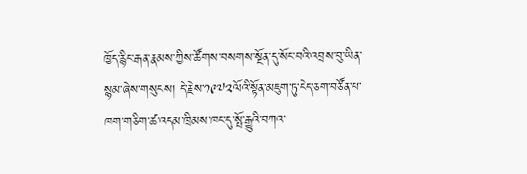ཁྱོད་རྙིང་རྒན་རྣམས་ཀྱིས་ཚོགས་བསགས་སྔོན་དུ་སོང་བའི་འབྲས་བུ་ཡིན་སྙམ་ཞེས་གསུངས། དེ་རྗེས་༡༩༧༢ལོའི་སྟོན་མཇུག་ཏུ་ངེད་ཅག་བཙོན་པ་ཁག་གཅིག་ཚ་འདམ་ཁྲིམས་ཁང་དུ་སྤོ་རྒྱུའི་བཀའ་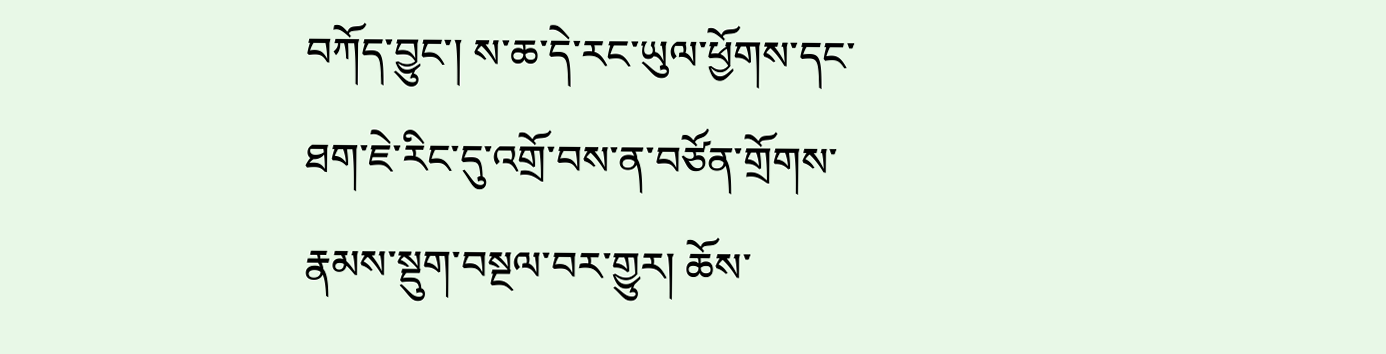བཀོད་བྱུང་། ས་ཆ་དེ་རང་ཡུལ་ཕྱོགས་དང་ཐག་ཇེ་རིང་དུ་འགྲོ་བས་ན་བཙོན་གྲོགས་རྣམས་སྡུག་བསྔལ་བར་གྱུར། ཆོས་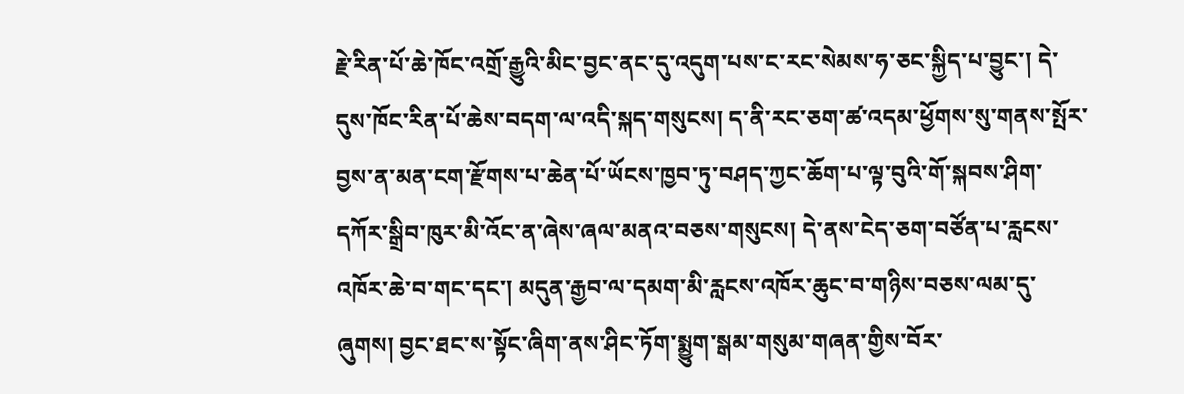རྗེ་རིན་པོ་ཆེ་ཁོང་འགྲོ་རྒྱུའི་མིང་བྱང་ནང་དུ་འདུག་པས་ང་རང་སེམས་ཧ་ཅང་སྐྱིད་པ་བྱུང་། དེ་དུས་ཁོང་རིན་པོ་ཆེས་བདག་ལ་འདི་སྐད་གསུངས། ད་ནི་རང་ཅག་ཚ་འདམ་ཕྱོགས་སུ་གནས་སྤོར་བྱས་ན་མན་ངག་རྫོགས་པ་ཆེན་པོ་ཡོངས་ཁྱབ་ཏུ་བཤད་ཀྱང་ཆོག་པ་ལྟ་བུའི་གོ་སྐབས་ཤིག་དཀོར་སྒྲིབ་ཁུར་མི་འོང་ན་ཞེས་ཞལ་མནའ་བཅས་གསུངས། དེ་ནས་ངེད་ཅག་བཙོན་པ་རླངས་འཁོར་ཆེ་བ་གང་དང་། མདུན་རྒྱབ་ལ་དམག་མི་རླངས་འཁོར་ཆུང་བ་གཉིས་བཅས་ལམ་དུ་ཞུགས། བྱང་ཐང་ས་སྟོང་ཞིག་ནས་ཤིང་ཏོག་སྨྱུག་སྒམ་གསུམ་གཞན་གྱིས་བོར་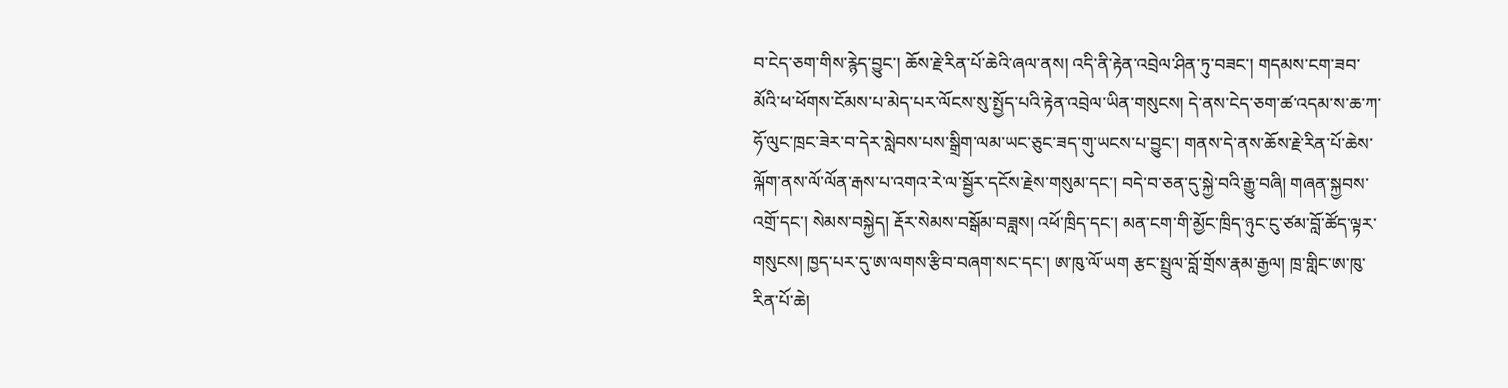བ་ངེད་ཅག་གིས་རྙེད་བྱུང་། ཆོས་རྗེ་རིན་པོ་ཆེའི་ཞལ་ནས། འདི་ནི་རྟེན་འབྲེལ་ཤིན་ཏུ་བཟང་། གདམས་ངག་ཟབ་མོའི་ཕ་ཕོགས་ངོམས་པ་མེད་པར་ལོངས་སུ་སྤྱོད་པའི་རྟེན་འབྲེལ་ཡིན་གསུངས། དེ་ནས་ངེད་ཅག་ཚ་འདམ་ས་ཆ་ཀ་ཧོ་ལུང་ཁྲང་ཟེར་བ་དེར་སླེབས་པས་སྒྲིག་ལམ་ཡང་ཅུང་ཟད་གུ་ཡངས་པ་བྱུང་། གནས་དེ་ནས་ཆོས་རྗེ་རིན་པོ་ཆེས་ལྐོག་ནས་ལོ་ལོན་རྒས་པ་འགའ་རེ་ལ་སྦྱོར་དངོས་རྗེས་གསུམ་དང་། བདེ་བ་ཅན་དུ་སྐྱེ་བའི་རྒྱུ་བཞི། གཞན་སྐྱབས་འགྲོ་དང་། སེམས་བསྐྱེད། རྡོར་སེམས་བསྒོམ་བཟླས། འཕོ་ཁྲིད་དང་། མན་ངག་གི་མྱོང་ཁྲིད་ཉུང་ངུ་ཙམ་བློ་ཚོད་ལྟར་གསུངས། ཁྱད་པར་དུ་ཨ་ལགས་རྩིབ་བཞག་སང་དང་། ཨ་ཁུ་ལོ་ཡག རྩང་སྤྲུལ་བློ་གྲོས་རྣམ་རྒྱལ། ཁྲ་གླིང་ཨ་ཁུ་རིན་པོ་ཆེ།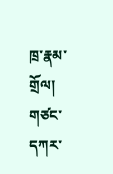ཁྲ་རྣམ་གྲོལ། གཙང་དཀར་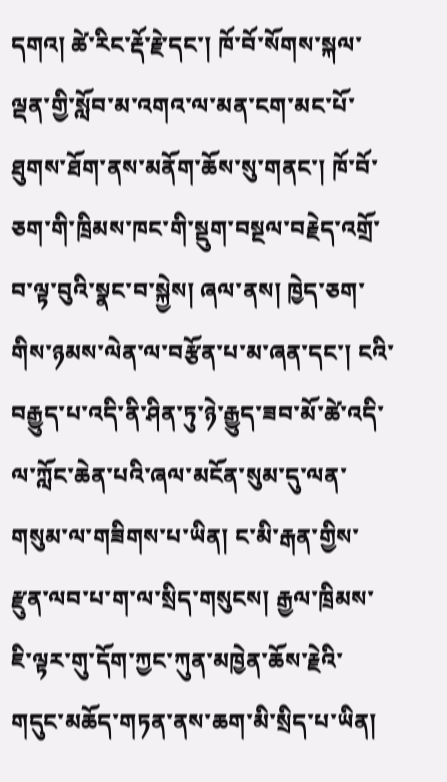དགའ། ཚེ་རིང་རྡོ་རྗེ་དང་། ཁོ་བོ་སོགས་སྐལ་ལྡན་གྱི་སློབ་མ་འགའ་ལ་མན་ངག་མང་པོ་ཐུགས་ཐོག་ནས་མནོག་ཆོས་སུ་གནང་། ཁོ་བོ་ཅག་གི་ཁྲིམས་ཁང་གི་སྡུག་བསྔལ་བརྗེད་འགྲོ་བ་ལྟ་བུའི་སྣང་བ་སྐྱེས། ཞལ་ནས། ཁྱེད་ཅག་གིས་ཉམས་ལེན་ལ་བརྩོན་པ་མ་ཞན་དང་། ངའི་བརྒྱུད་པ་འདི་ནི་ཤིན་ཏུ་ཉེ་རྒྱུད་ཟབ་མོ་ཚེ་འདི་ལ་ཀློང་ཆེན་པའི་ཞལ་མངོན་སུམ་དུ་ལན་གསུམ་ལ་གཟིགས་པ་ཡིན། ང་མི་རྒན་གྱིས་རྫུན་ལབ་པ་ག་ལ་སྲིད་གསུངས། རྒྱལ་ཁྲིམས་ཇི་ལྟར་གུ་དོག་ཀྱང་ཀུན་མཁྱེན་ཆོས་རྗེའི་གདུང་མཆོད་གཏན་ནས་ཆག་མི་སྲིད་པ་ཡིན།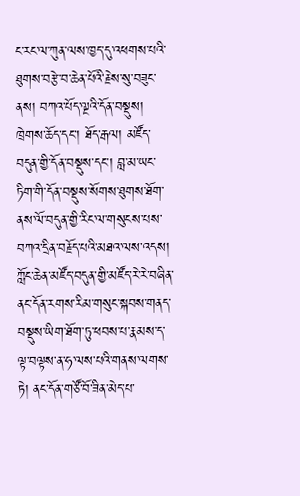ང་རང་ལ་ཀུན་ལས་ཁྱད་དུ་འཕགས་པའི་ཐུགས་བརྩེ་བ་ཆེན་པོའི་རྗེས་སུ་བཟུང་ནས། བཀའ་པོད་ལྔའི་དོན་བསྡུས། ཁྲེགས་ཆོད་དང་། ཐོད་རྒལ། མཛོད་བདུན་གྱི་དོན་བསྡུས་དང་། བླ་མ་ཡང་ཏིག་གི་དོན་བསྡུས་སོགས་ཐུགས་ཐོག་ནས་ལོ་བདུན་གྱི་རིང་ལ་གསུངས་པས་བཀའ་དྲིན་བརྗོད་པའི་མཐའ་ལས་འདས། ཀློང་ཆེན་མཛོད་བདུན་གྱི་མཛོད་རེ་རེ་བཞིན་ནང་དོན་རགས་རིམ་གསུང་སྐབས་གནད་བསྡུས་ཡིག་ཐོག་ཏུ་ཕབས་པ་རྣམས་ད་ལྟ་བལྟས་ན་ཧ་ལས་པའི་གནས་ལགས་ཏེ། ནང་དོན་གཙོ་བོ་ཟིན་མེད་པ་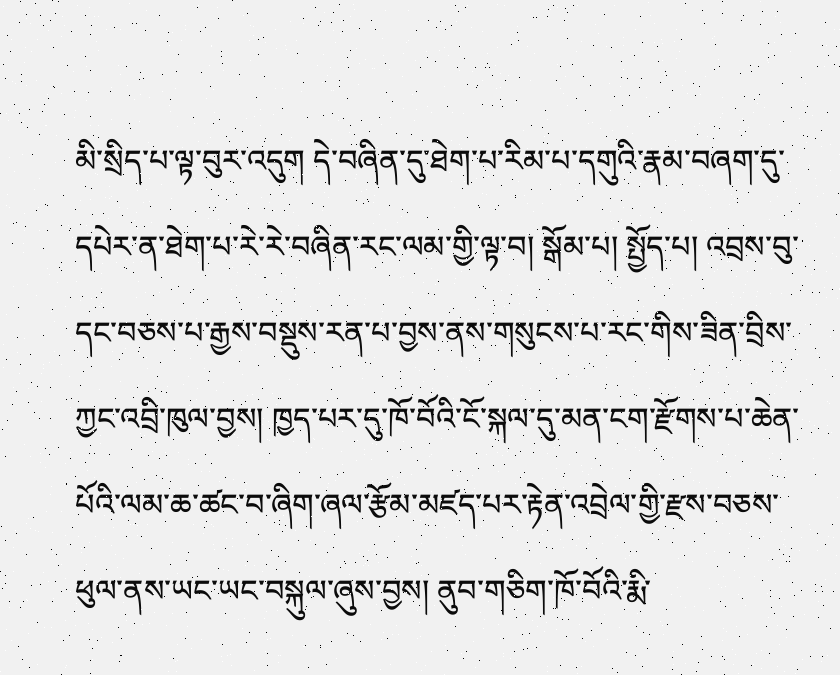མི་སྲིད་པ་ལྟ་བུར་འདུག དེ་བཞིན་དུ་ཐེག་པ་རིམ་པ་དགུའི་རྣམ་བཞག་དུ་དཔེར་ན་ཐེག་པ་རེ་རེ་བཞིན་རང་ལམ་གྱི་ལྟ་བ། སྒོམ་པ། སྤྱོད་པ། འབྲས་བུ་དང་བཅས་པ་རྒྱས་བསྡུས་རན་པ་བྱས་ནས་གསུངས་པ་རང་གིས་ཟིན་བྲིས་ཀྱང་འབྲི་ཁུལ་བྱས། ཁྱད་པར་དུ་ཁོ་བོའི་ངོ་སྐལ་དུ་མན་ངག་རྫོགས་པ་ཆེན་པོའི་ལམ་ཆ་ཚང་བ་ཞིག་ཞལ་རྩོམ་མཛད་པར་རྟེན་འབྲེལ་གྱི་རྫས་བཅས་ཕུལ་ནས་ཡང་ཡང་བསྐུལ་ཞུས་བྱས། ནུབ་གཅིག་ཁོ་བོའི་རྨི་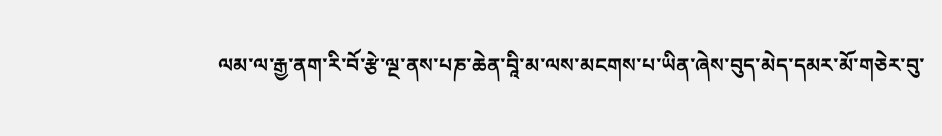ལམ་ལ་རྒྱ་ནག་རི་བོ་རྩེ་ལྔ་ནས་པཎ་ཆེན་བཱི་མ་ལས་མངགས་པ་ཡིན་ཞེས་བུད་མེད་དམར་མོ་གཅེར་བུ་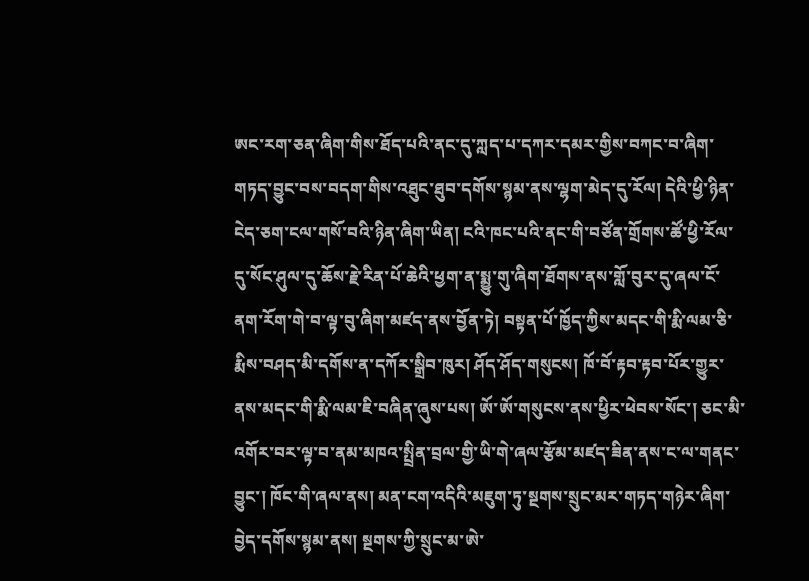ཨང་རག་ཅན་ཞིག་གིས་ཐོད་པའི་ནང་དུ་ཀླད་པ་དཀར་དམར་གྱིས་བཀང་བ་ཞིག་གཏད་བྱུང་བས་བདག་གིས་འཐུང་ཐུབ་དགོས་སྙམ་ནས་ལྷག་མེད་དུ་རོལ། དེའི་ཕྱི་ཉིན་ངེད་ཅག་ངལ་གསོ་བའི་ཉིན་ཞིག་ཡིན། ངའི་ཁང་པའི་ནང་གི་བཙོན་གྲོགས་ཚོ་ཕྱི་རོལ་དུ་སོང་ཤུལ་དུ་ཆོས་རྗེ་རིན་པོ་ཆེའི་ཕྱག་ན་སྨྱུ་གུ་ཞིག་ཐོགས་ནས་གློ་བུར་དུ་ཞལ་ངོ་ནག་རོག་གེ་བ་ལྟ་བུ་ཞིག་མཛད་ནས་བྱོན་ཏེ། བསྟན་པོ་ཁྱོད་ཀྱིས་མདང་གི་རྨི་ལམ་ཅི་རྨིས་བཤད་མི་དགོས་ན་དཀོར་སྒྲིབ་ཁུར། ཤོད་ཤོད་གསུངས། ཁོ་བོ་རྟབ་རྟབ་པོར་གྱུར་ནས་མདང་གི་རྨི་ལམ་ཇི་བཞིན་ཞུས་པས། ཨོ་ཨོ་གསུངས་ནས་ཕྱིར་ཕེབས་སོང་། ཅང་མི་འགོར་བར་ལྟ་བ་ནམ་མཁའ་སྤྲིན་བྲལ་གྱི་ཡི་གེ་ཞལ་རྩོམ་མཛད་ཟིན་ནས་ང་ལ་གནང་བྱུང་། ཁོང་གི་ཞལ་ནས། མན་ངག་འདིའི་མཇུག་ཏུ་སྔགས་སྲུང་མར་གཏད་གཉེར་ཞིག་བྱེད་དགོས་སྙམ་ནས། སྔགས་ཀྱི་སྲུང་མ་ཨེ་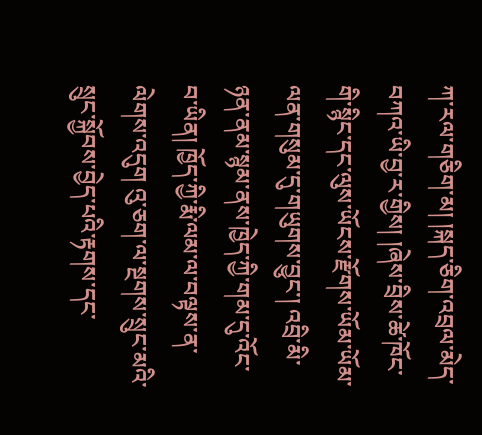ཀ་རལ་གཅིག་མ། །སྐད་ཅིག་འབྲལ་མེད་བཀའ་ཡི་བྱ་ར་གྱིས། །ཞེས་བྲིས་ཚེ་ཁོང་གི་སྙིང་དང་ལུས་ཡོངས་རྫོགས་ཡོམ་ཡོམ་ལན་གསུམ་དུ་གཡུགས་བྱུང་། འབྲི་མི་ཉན་ནམ་སྙམ་ནས་ཁྱེད་ཀྱི་གམ་དུ་འོང་བ་ཡིན། ཁྱོད་ཀྱི་རྨི་ལམ་ལ་བལྟས་ན་ལེགས་འདུག འུ་ཅག་ལ་སྔགས་སྲུང་མའི་སྲུང་སྐྱོབས་བྱེད་པའི་རྟགས་དང་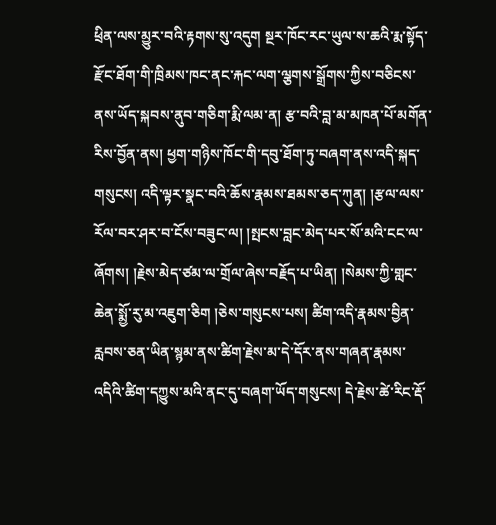ཕྲིན་ལས་མྱུར་བའི་རྟགས་སུ་འདུག སྔར་ཁོང་རང་ཡུལ་ས་ཆའི་རྨ་སྟོད་རྫོང་ཐོག་གི་ཁྲིམས་ཁང་ནང་རྐང་ལག་ལྕགས་སྒྲོགས་ཀྱིས་བཅིངས་ནས་ཡོད་སྐབས་ནུབ་གཅིག་རྨི་ལམ་ན། རྩ་བའི་བླ་མ་མཁན་པོ་མགོན་རིས་བྱོན་ནས། ཕྱག་གཉིས་ཁོང་གི་དབུ་ཐོག་ཏུ་བཞག་ནས་འདི་སྐད་གསུངས། འདི་ལྟར་སྣང་བའི་ཆོས་རྣམས་ཐམས་ཅད་ཀུན། །རྩལ་ལས་རོལ་བར་ཤར་བ་ངོས་བཟུང་ལ། །སྤངས་བླང་མེད་པར་སོ་མའི་ངང་ལ་ཞོགས། །རྗེས་མེད་ཙམ་ལ་གྲོལ་ཞེས་བརྗོད་པ་ཡིན། །སེམས་ཀྱི་གླང་ཆེན་སྨྱོ་རུ་མ་འཇུག་ཅིག །ཅེས་གསུངས་པས། ཚིག་འདི་རྣམས་བྱིན་རླབས་ཅན་ཡིན་སྙམ་ནས་ཚིག་རྗེས་མ་དེ་དོར་ནས་གཞན་རྣམས་འདིའི་ཚིག་དཀྱུས་མའི་ནང་དུ་བཞག་ཡོད་གསུངས། དེ་རྗེས་ཚེ་རིང་རྡོ་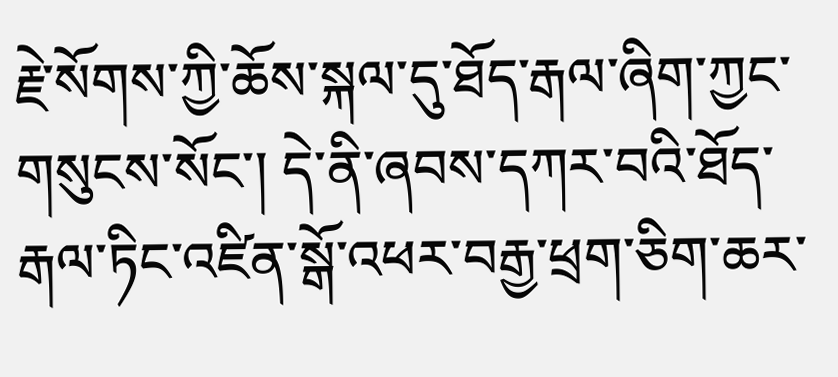རྗེ་སོགས་ཀྱི་ཆོས་སྐལ་དུ་ཐོད་རྒལ་ཞིག་ཀྱང་གསུངས་སོང་། དེ་ནི་ཞབས་དཀར་བའི་ཐོད་རྒལ་ཏིང་འཛིན་སྒོ་འཕར་བརྒྱ་ཕྲག་ཅིག་ཆར་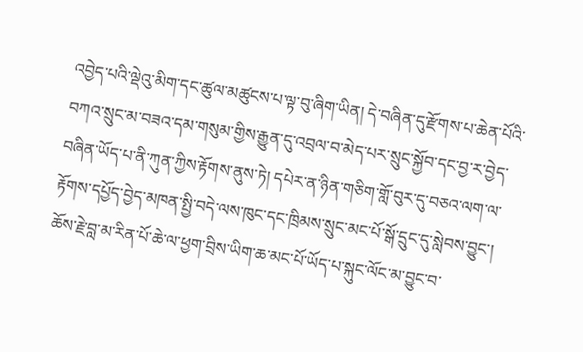འབྱེད་པའི་ལྡེའུ་མིག་དང་ཚུལ་མཚུངས་པ་ལྟ་བུ་ཞིག་ཡིན། དེ་བཞིན་དུ་རྫོགས་པ་ཆེན་པོའི་བཀའ་སྲུང་མ་བཟའ་དམ་གསུམ་གྱིས་རྒྱུན་དུ་འབྲལ་བ་མེད་པར་སྲུང་སྐྱོབ་དང་བྱ་ར་བྱེད་བཞིན་ཡོད་པ་ནི་ཀུན་ཀྱིས་རྟོགས་ནུས་ཏེ། དཔེར་ན་ཉིན་གཅིག་གློ་བུར་དུ་བཅའ་ལག་ལ་རྟོགས་དཔྱོད་བྱེད་མཁན་སྤྱི་བདེ་ལས་ཁུང་དང་ཁྲིམས་སྲུང་མང་པོ་སྒོ་དྲུང་དུ་སླེབས་བྱུང་། ཆོས་རྗེ་བླ་མ་རིན་པོ་ཆེ་ལ་ཕྱག་བྲིས་ཡིག་ཆ་མང་པོ་ཡོད་པ་སྐུང་ལོང་མ་བྱུང་བ་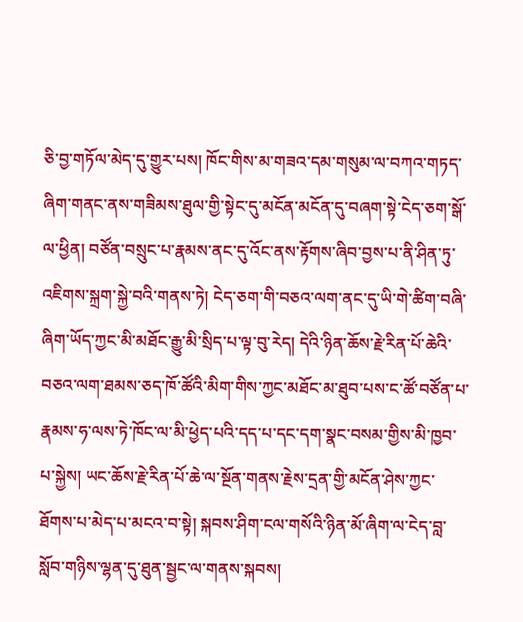ཅི་བྱ་གཏོལ་མེད་དུ་གྱུར་པས། ཁོང་གིས་མ་གཟའ་དམ་གསུམ་ལ་བཀའ་གཏད་ཞིག་གནང་ནས་གཟིམས་ཐུལ་གྱི་སྟེང་དུ་མངོན་མངོན་དུ་བཞག་སྟེ་ངེད་ཅག་སྒོ་ལ་ཕྱིན། བཙོན་བསྲུང་པ་རྣམས་ནང་དུ་འོང་ནས་རྟོགས་ཞིབ་བྱས་པ་ནི་ཤིན་ཏུ་འཇིགས་སྐྲག་སྐྱེ་བའི་གནས་ཏེ། ངེད་ཅག་གི་བཅའ་ལག་ནང་དུ་ཡི་གེ་ཚིག་བཞི་ཞིག་ཡོད་ཀྱང་མི་མཐོང་རྒྱུ་མི་སྲིད་པ་ལྟ་བུ་རེད། དེའི་ཉིན་ཆོས་རྗེ་རིན་པོ་ཆེའི་བཅའ་ལག་ཐམས་ཅད་ཁོ་ཚོའི་མིག་གིས་ཀྱང་མཐོང་མ་ཐུབ་པས་ང་ཚོ་བཙོན་པ་རྣམས་ཧ་ལས་ཏེ་ཁོང་ལ་མི་ཕྱེད་པའི་དད་པ་དང་དག་སྣང་བསམ་གྱིས་མི་ཁྱབ་པ་སྐྱེས། ཡང་ཆོས་རྗེ་རིན་པོ་ཆེ་ལ་སྔོན་གནས་རྗེས་དྲན་གྱི་མངོན་ཤེས་ཀྱང་ཐོགས་པ་མེད་པ་མངའ་བ་སྟེ། སྐབས་ཤིག་ངལ་གསོའི་ཉིན་མོ་ཞིག་ལ་ངེད་བླ་སློབ་གཉིས་ལྷན་དུ་ཐུན་སྦྱང་ལ་གནས་སྐབས།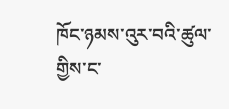ཁོང་ཉམས་འུར་བའི་ཚུལ་གྱིས་ང་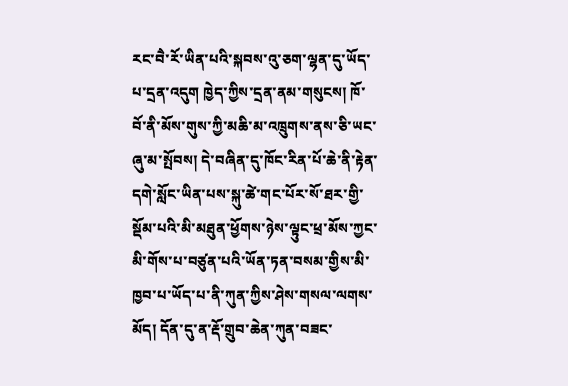རང་བཻ་རོ་ཡིན་པའི་སྐབས་འུ་ཅག་ལྷན་དུ་ཡོད་པ་དྲན་འདུག ཁྱེད་ཀྱིས་དྲན་ནམ་གསུངས། ཁོ་བོ་ནི་མོས་གུས་ཀྱི་མཆི་མ་འཁྲུགས་ནས་ཅི་ཡང་ཞུ་མ་སྤོབས། དེ་བཞིན་དུ་ཁོང་རིན་པོ་ཆེ་ནི་རྟེན་དགེ་སློང་ཡིན་པས་སྐུ་ཚེ་གང་པོར་སོ་ཐར་གྱི་སྡོམ་པའི་མི་མཐུན་ཕྱོགས་ཉེས་ལྟུང་ཕྲ་མོས་ཀྱང་མི་གོས་པ་བཙུན་པའི་ཡོན་ཏན་བསམ་གྱིས་མི་ཁྱབ་པ་ཡོད་པ་ནི་ཀུན་ཀྱིས་ཤེས་གསལ་ལགས་མོད། དོན་དུ་ན་རྡོ་གྲུབ་ཆེན་ཀུན་བཟང་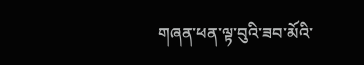གཞན་ཕན་ལྟ་བུའི་ཟབ་མོའི་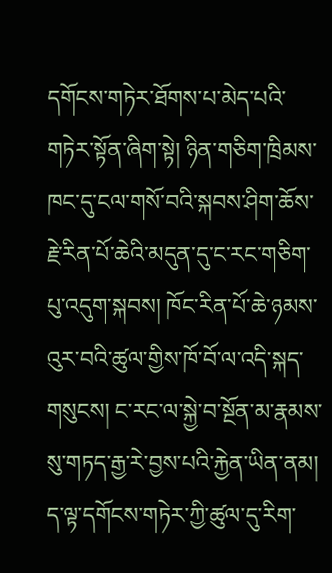དགོངས་གཏེར་ཐོགས་པ་མེད་པའི་གཏེར་སྟོན་ཞིག་སྟེ། ཉིན་གཅིག་ཁྲིམས་ཁང་དུ་ངལ་གསོ་བའི་སྐབས་ཤིག་ཆོས་རྗེ་རིན་པོ་ཆེའི་མདུན་དུ་ང་རང་གཅིག་པུ་འདུག་སྐབས། ཁོང་རིན་པོ་ཆེ་ཉམས་འུར་བའི་ཚུལ་གྱིས་ཁོ་བོ་ལ་འདི་སྐད་གསུངས། ང་རང་ལ་སྐྱེ་བ་སྔོན་མ་རྣམས་སུ་གཏད་རྒྱ་རེ་བྱས་པའི་རྐྱེན་ཡིན་ནམ། ད་ལྟ་དགོངས་གཏེར་ཀྱི་ཚུལ་དུ་རིག་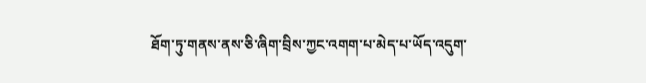ཐོག་ཏུ་གནས་ནས་ཅི་ཞིག་བྲིས་ཀྱང་འགག་པ་མེད་པ་ཡོད་འདུག་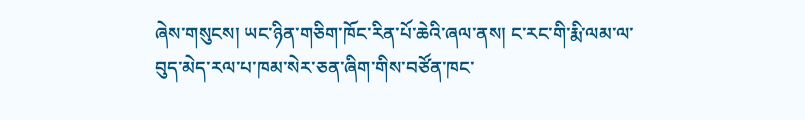ཞེས་གསུངས། ཡང་ཉིན་གཅིག་ཁོང་རིན་པོ་ཆེའི་ཞལ་ནས། ང་རང་གི་རྨི་ལམ་ལ་བུད་མེད་རལ་པ་ཁམ་སེར་ཅན་ཞིག་གིས་བཙོན་ཁང་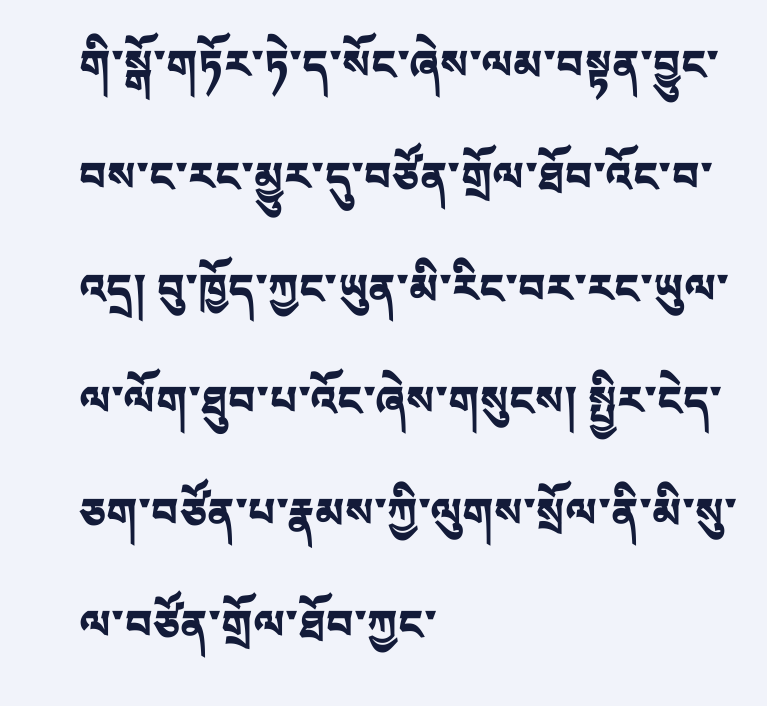གི་སྒོ་གཏོར་ཏེ་ད་སོང་ཞེས་ལམ་བསྟན་བྱུང་བས་ང་རང་མྱུར་དུ་བཙོན་གྲོལ་ཐོབ་འོང་བ་འདྲ། བུ་ཁྱོད་ཀྱང་ཡུན་མི་རིང་བར་རང་ཡུལ་ལ་ལོག་ཐུབ་པ་འོང་ཞེས་གསུངས། སྤྱིར་ངེད་ཅག་བཙོན་པ་རྣམས་ཀྱི་ལུགས་སྲོལ་ནི་མི་སུ་ལ་བཙོན་གྲོལ་ཐོབ་ཀྱང་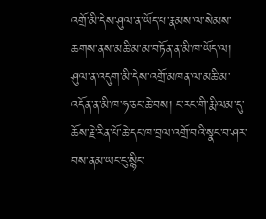འགྲོ་མི་དེས་ཤུལ་ན་ཡོད་པ་རྣམས་ལ་སེམས་ཆགས་ནས་མཆི་མ་མ་བཏོན་ན་མི་ཁ་ཡོད་ལ། ཤུལ་ན་འདུག་མི་དེས་འགྲོ་མཁན་ལ་མཆི་མ་འདོན་ན་མི་ཁ་ཧ་ཅང་ཆེ་བས། ང་རང་གི་རྨི་ལམ་དུ་ཆོས་རྗེ་རིན་པོ་ཆེ་དང་ཁ་བྲལ་འགྲོ་བའི་སྣང་བ་ཤར་བས་ནམ་ཡང་ངུ་སྙིང་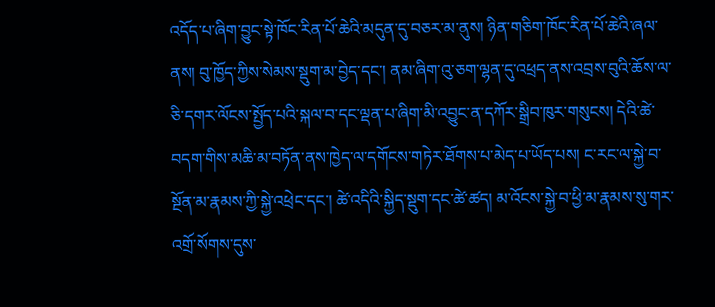འདོད་པ་ཞིག་བྱུང་སྟེ་ཁོང་རིན་པོ་ཆེའི་མདུན་དུ་བཅར་མ་ནུས། ཉིན་གཅིག་ཁོང་རིན་པོ་ཆེའི་ཞལ་ནས། བུ་ཁྱོད་ཀྱིས་སེམས་སྡུག་མ་བྱེད་དང་། ནམ་ཞིག་འུ་ཅག་ལྷན་དུ་འཕྲད་ནས་འབྲས་བུའི་ཆོས་ལ་ཅི་དགར་ལོངས་སྤྱོད་པའི་སྐལ་བ་དང་ལྡན་པ་ཞིག་མི་འབྱུང་ན་དཀོར་སྒྲིབ་ཁུར་གསུངས། དེའི་ཚེ་བདག་གིས་མཆི་མ་བཏོན་ནས་ཁྱེད་ལ་དགོངས་གཏེར་ཐོགས་པ་མེད་པ་ཡོད་པས། ང་རང་ལ་སྐྱེ་བ་སྔོན་མ་རྣམས་ཀྱི་སྐྱེ་འཕྲེང་དང་། ཚེ་འདིའི་སྐྱིད་སྡུག་དང་ཚེ་ཚད། མ་འོངས་སྐྱེ་བ་ཕྱི་མ་རྣམས་སུ་གར་འགྲོ་སོགས་དུས་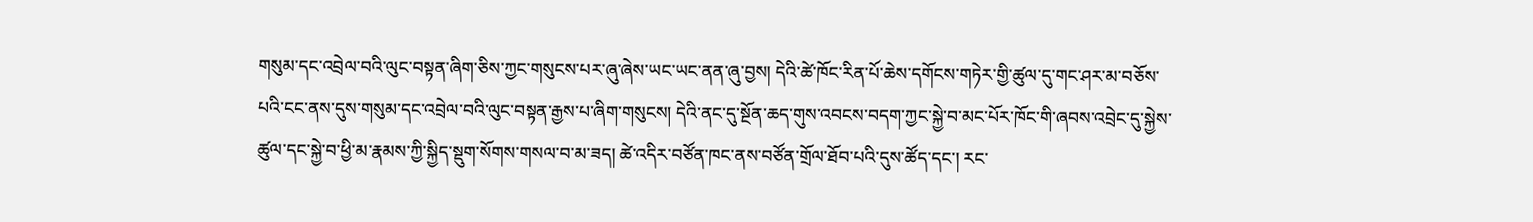གསུམ་དང་འབྲེལ་བའི་ལུང་བསྟན་ཞིག་ཅིས་ཀྱང་གསུངས་པར་ཞུ་ཞེས་ཡང་ཡང་ནན་ཞུ་བྱས། དེའི་ཚེ་ཁོང་རིན་པོ་ཆེས་དགོངས་གཏེར་གྱི་ཚུལ་དུ་གང་ཤར་མ་བཅོས་པའི་ངང་ནས་དུས་གསུམ་དང་འབྲེལ་བའི་ལུང་བསྟན་རྒྱས་པ་ཞིག་གསུངས། དེའི་ནང་དུ་སྔོན་ཆད་གུས་འབངས་བདག་ཀྱང་སྐྱེ་བ་མང་པོར་ཁོང་གི་ཞབས་འབྲེང་དུ་སྐྱེས་ཚུལ་དང་སྐྱེ་བ་ཕྱི་མ་རྣམས་ཀྱི་སྐྱིད་སྡུག་སོགས་གསལ་བ་མ་ཟད། ཚེ་འདིར་བཙོན་ཁང་ནས་བཙོན་གྲོལ་ཐོབ་པའི་དུས་ཚོད་དང་། རང་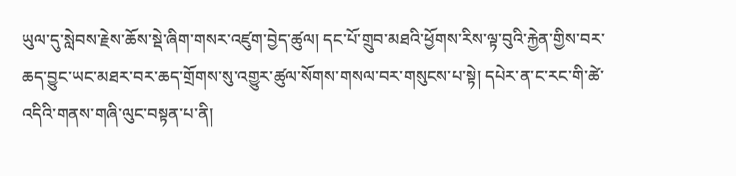ཡུལ་དུ་སླེབས་རྗེས་ཆོས་སྡེ་ཞིག་གསར་འཛུག་བྱེད་ཚུལ། དང་པོ་གྲུབ་མཐའི་ཕྱོགས་རིས་ལྟ་བུའི་རྐྱེན་གྱིས་བར་ཆད་བྱུང་ཡང་མཐར་བར་ཆད་གྲོགས་སུ་འགྱུར་ཚུལ་སོགས་གསལ་བར་གསུངས་པ་སྟེ། དཔེར་ན་ང་རང་གི་ཚེ་འདིའི་གནས་གཞི་ལུང་བསྟན་པ་ནི།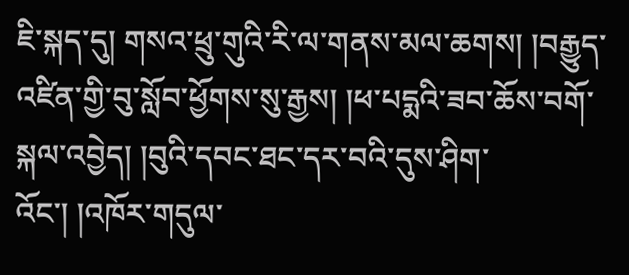ཇི་སྐད་དུ། གསའ་ཕྲུ་གུའི་རི་ལ་གནས་མལ་ཆགས། །བརྒྱུད་འཛིན་གྱི་བུ་སློབ་ཕྱོགས་སུ་རྒྱས། །ཕ་པདྨའི་ཟབ་ཆོས་བགོ་སྐལ་འབྱེད། །བུའི་དབང་ཐང་དར་བའི་དུས་ཤིག་འོང་། །འཁོར་གདུལ་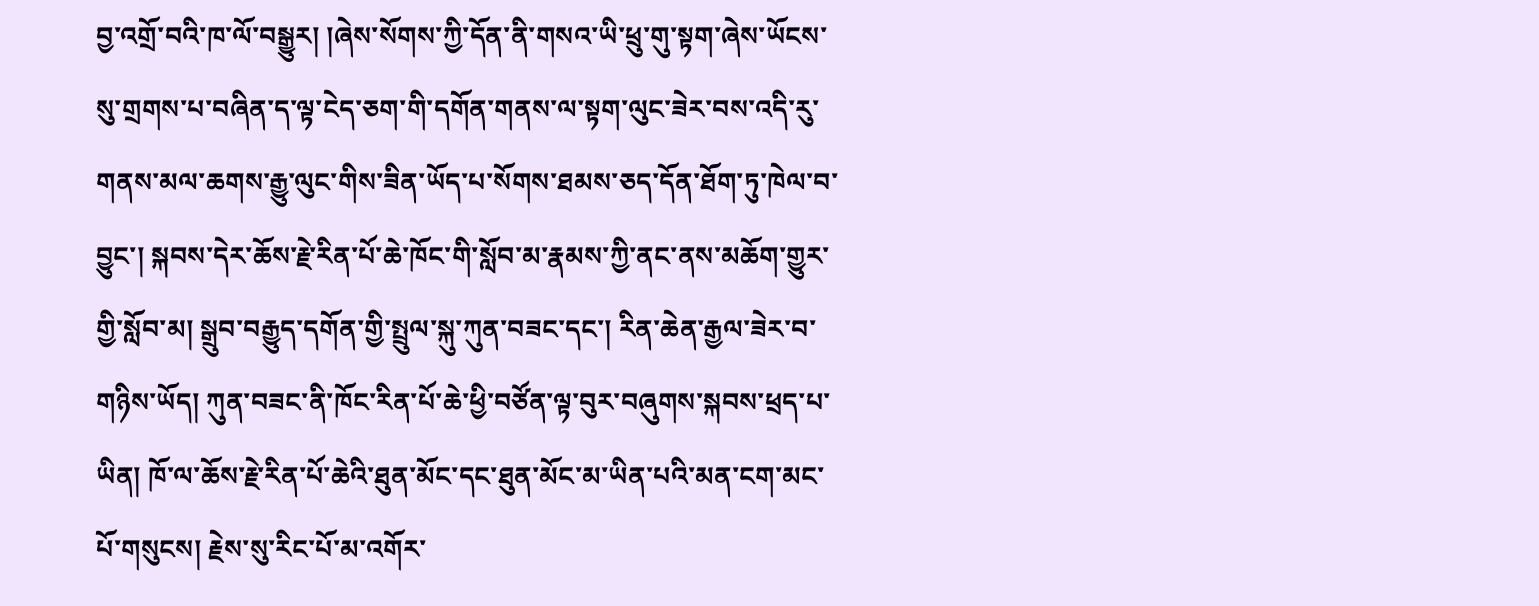བྱ་འགྲོ་བའི་ཁ་ལོ་བསྒྱུར། །ཞེས་སོགས་ཀྱི་དོན་ནི་གསའ་ཡི་ཕྲུ་གུ་སྟག་ཞེས་ཡོངས་སུ་གྲགས་པ་བཞིན་ད་ལྟ་ངེད་ཅག་གི་དགོན་གནས་ལ་སྟག་ལུང་ཟེར་བས་འདི་རུ་གནས་མལ་ཆགས་རྒྱུ་ལུང་གིས་ཟིན་ཡོད་པ་སོགས་ཐམས་ཅད་དོན་ཐོག་ཏུ་ཁེལ་བ་བྱུང་། སྐབས་དེར་ཆོས་རྗེ་རིན་པོ་ཆེ་ཁོང་གི་སློབ་མ་རྣམས་ཀྱི་ནང་ནས་མཆོག་གྱུར་གྱི་སློབ་མ། སྒྲུབ་བརྒྱུད་དགོན་གྱི་སྤྲུལ་སྐུ་ཀུན་བཟང་དང་། རིན་ཆེན་རྒྱལ་ཟེར་བ་གཉིས་ཡོད། ཀུན་བཟང་ནི་ཁོང་རིན་པོ་ཆེ་ཕྱི་བཙོན་ལྟ་བུར་བཞུགས་སྐབས་ཕྲད་པ་ཡིན། ཁོ་ལ་ཆོས་རྗེ་རིན་པོ་ཆེའི་ཐུན་མོང་དང་ཐུན་མོང་མ་ཡིན་པའི་མན་ངག་མང་པོ་གསུངས། རྗེས་སུ་རིང་པོ་མ་འགོར་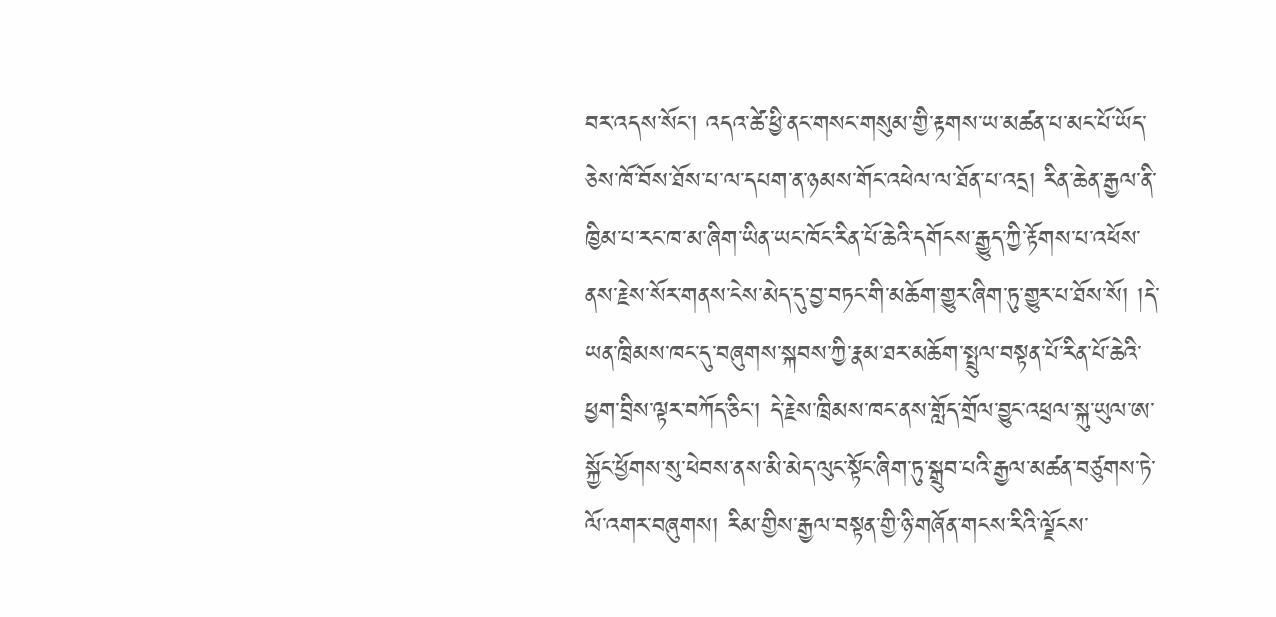བར་འདས་སོང་། འདའ་ཚེ་ཕྱི་ནང་གསང་གསུམ་གྱི་རྟགས་ཡ་མཚན་པ་མང་པོ་ཡོད་ཅེས་ཁོ་བོས་ཐོས་པ་ལ་དཔག་ན་ཉམས་གོང་འཕེལ་ལ་ཐོན་པ་འདྲ། རིན་ཆེན་རྒྱལ་ནི་ཁྱིམ་པ་རང་ཁ་མ་ཞིག་ཡིན་ཡང་ཁོང་རིན་པོ་ཆེའི་དགོངས་རྒྱུད་ཀྱི་རྟོགས་པ་འཕོས་ནས་རྗེས་སོར་གནས་ངེས་མེད་དུ་བྱ་བཏང་གི་མཆོག་གྱུར་ཞིག་ཏུ་གྱུར་པ་ཐོས་སོ། །དེ་ཡན་ཁྲིམས་ཁང་དུ་བཞུགས་སྐབས་ཀྱི་རྣམ་ཐར་མཆོག་སྤྲུལ་བསྟན་པོ་རིན་པོ་ཆེའི་ཕྱག་བྲིས་ལྟར་བཀོད་ཅིང་། དེ་རྗེས་ཁྲིམས་ཁང་ནས་གློད་གྲོལ་བྱུང་འཕྲལ་སྐུ་ཡུལ་ཨ་སྐྱོང་ཕྱོགས་སུ་ཕེབས་ནས་མི་མེད་ལུང་སྟོང་ཞིག་ཏུ་སྒྲུབ་པའི་རྒྱལ་མཚན་བཙུགས་ཏེ་ལོ་འགར་བཞུགས། རིམ་གྱིས་རྒྱལ་བསྟན་གྱི་ཉི་གཞོན་གངས་རིའི་ལྗོངས་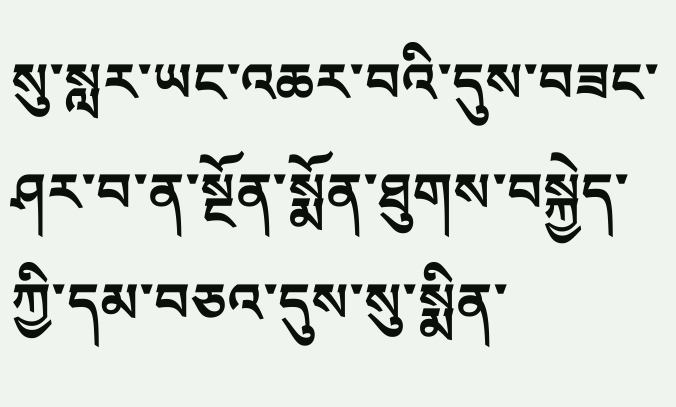སུ་སླར་ཡང་འཆར་བའི་དུས་བཟང་ཤར་བ་ན་སྔོན་སྨོན་ཐུགས་བསྐྱེད་ཀྱི་དམ་བཅའ་དུས་སུ་སྨིན་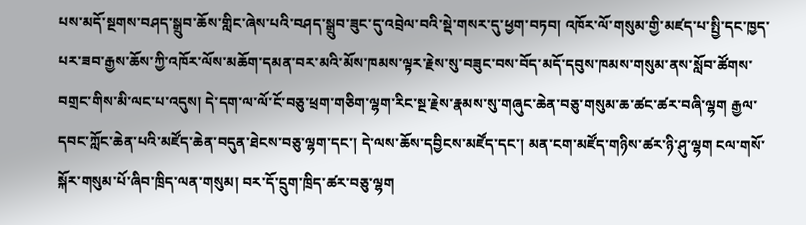པས་མདོ་སྔགས་བཤད་སྒྲུབ་ཆོས་གླིང་ཞེས་པའི་བཤད་སྒྲུབ་ཟུང་དུ་འབྲེལ་བའི་སྡེ་གསར་དུ་ཕྱག་བཏབ། འཁོར་ལོ་གསུམ་གྱི་མཛད་པ་སྤྱི་དང་ཁྱད་པར་ཟབ་རྒྱས་ཆོས་ཀྱི་འཁོར་ལོས་མཆོག་དམན་བར་མའི་མོས་ཁམས་ལྟར་རྗེས་སུ་བཟུང་བས་བོད་མདོ་དབུས་ཁམས་གསུམ་ནས་སློབ་ཚོགས་བགྲང་གིས་མི་ལང་པ་འདུས། དེ་དག་ལ་ལོ་ངོ་བཅུ་ཕྲག་གཅིག་ལྷག་རིང་སྔ་རྗེས་རྣམས་སུ་གཞུང་ཆེན་བཅུ་གསུམ་ཆ་ཚང་ཚར་བཞི་ལྷག རྒྱལ་དབང་ཀློང་ཆེན་པའི་མཛོད་ཆེན་བདུན་ཐེངས་བཅུ་ལྷག་དང་། དེ་ལས་ཆོས་དབྱིངས་མཛོད་དང་། མན་ངག་མཛོད་གཉིས་ཚར་ཉི་ཤུ་ལྷག ངལ་གསོ་སྐོར་གསུམ་པོ་ཞིབ་ཁྲིད་ལན་གསུམ། བར་དོ་དྲུག་ཁྲིད་ཚར་བཅུ་ལྷག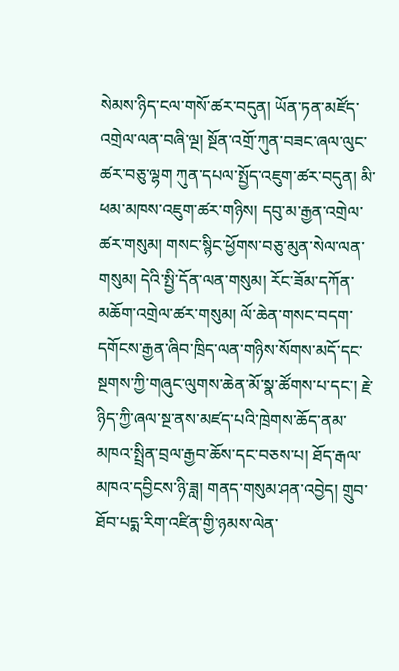སེམས་ཉིད་ངལ་གསོ་ཚར་བདུན། ཡོན་ཏན་མཛོད་འགྲེལ་ལན་བཞི་ལྔ། སྔོན་འགྲོ་ཀུན་བཟང་ཞལ་ལུང་ཚར་བཅུ་ལྷག ཀུན་དཔལ་སྤྱོད་འཇུག་ཚར་བདུན། མི་ཕམ་མཁས་འཇུག་ཚར་གཉིས། དབུ་མ་རྒྱན་འགྲེལ་ཚར་གསུམ། གསང་སྙིང་ཕྱོགས་བཅུ་མུན་སེལ་ལན་གསུམ། དེའི་སྤྱི་དོན་ལན་གསུམ། རོང་ཟོམ་དཀོན་མཆོག་འགྲེལ་ཚར་གསུམ། ལོ་ཆེན་གསང་བདག་དགོངས་རྒྱན་ཞིབ་ཁྲིད་ལན་གཉིས་སོགས་མདོ་དང་སྔགས་ཀྱི་གཞུང་ལུགས་ཆེན་མོ་སྣ་ཚོགས་པ་དང་། རྗེ་ཉིད་ཀྱི་ཞལ་སྔ་ནས་མཛད་པའི་ཁྲེགས་ཆོད་ནམ་མཁའ་སྤྲིན་བྲལ་རྒྱབ་ཆོས་དང་བཅས་པ། ཐོད་རྒལ་མཁའ་དབྱིངས་ཉི་ཟླ། གནད་གསུམ་ཤན་འབྱེད། གྲུབ་ཐོབ་པདྨ་རིག་འཛིན་གྱི་ཉམས་ལེན་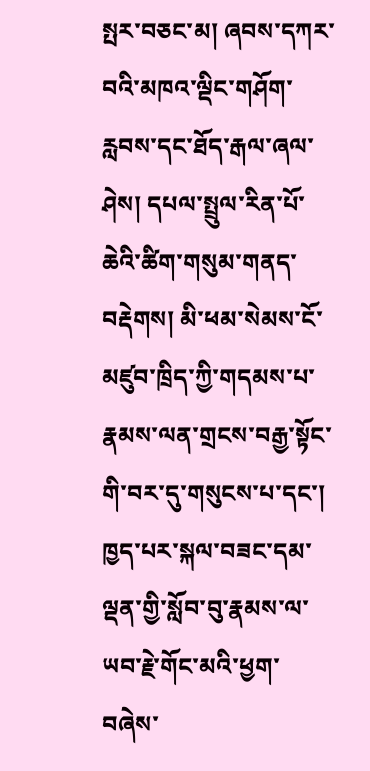སྤར་བཅང་མ། ཞབས་དཀར་བའི་མཁའ་ལྡིང་གཤོག་རླབས་དང་ཐོད་རྒལ་ཞལ་ཤེས། དཔལ་སྤྲུལ་རིན་པོ་ཆེའི་ཚིག་གསུམ་གནད་བརྡེགས། མི་ཕམ་སེམས་ངོ་མཛུབ་ཁྲིད་ཀྱི་གདམས་པ་རྣམས་ལན་གྲངས་བརྒྱ་སྟོང་གི་བར་དུ་གསུངས་པ་དང་། ཁྱད་པར་སྐལ་བཟང་དམ་ལྡན་གྱི་སློབ་བུ་རྣམས་ལ་ཡབ་རྗེ་གོང་མའི་ཕྱག་བཞེས་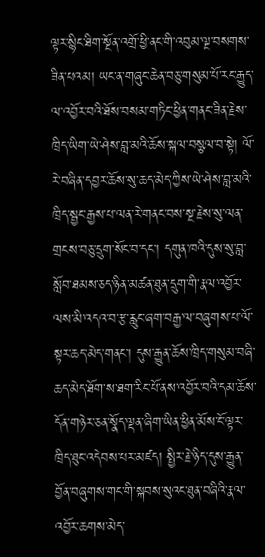ལྟར་སྙིང་ཐིག་སྔོན་འགྲོ་ཕྱི་ནང་གི་འབུམ་ལྔ་བསགས་ཟིན་པའམ། ཡང་ན་གཞུང་ཆེན་བཅུ་གསུམ་པོ་རང་རྒྱུད་ལ་འབྱོར་བའི་ཐོས་བསམ་གཏིང་ཕྱིན་གནང་ཟིན་རྗེས་ཁྲིད་ཡིག་ཡེ་ཤེས་བླ་མའི་ཆོས་སྐལ་བསྩལ་བ་སྟེ། ལོ་རེ་བཞིན་དབྱར་ཆོས་སུ་ཆད་མེད་ཀྱིས་ཡེ་ཤེས་བླ་མའི་ཁྲིད་སྦྱང་རྒྱས་པ་ལན་རེ་གནང་བས་སྔ་རྗེས་སུ་ལན་གྲངས་བཅུ་དྲུག་སོང་བ་དང་། དགུན་ཁའི་དུས་སུ་བླ་སློབ་ཐམས་ཅད་ཉིན་མཚན་ཐུན་དྲུག་གི་རྣལ་འབྱོར་ལས་མི་འདའ་བ་རྩ་རླུང་ཞག་བརྒྱ་ལ་བཞུགས་པ་ལོ་སྟར་ཆད་མེད་གནང་། དུས་རྒྱུན་ཆོས་ཁྲིད་གསུམ་བཞི་ཆད་མེད་ཐོག་ས་ཐག་རིང་པོ་ནས་འབྱོར་བའི་དམ་ཆོས་དོན་གཉེར་ཅན་སྣོད་ལྡན་ཞིག་ཡིན་ཕྱིན་མོས་ངོ་ལྟར་ཁྲིད་ཐུང་འདེབས་པར་མཛད། སྤྱིར་རྗེ་ཉིད་དུས་རྒྱུན་བྱོན་བཞུགས་གང་གི་སྐབས་སུའང་ཐུན་བཞིའི་རྣལ་འབྱོར་ཆགས་མེད་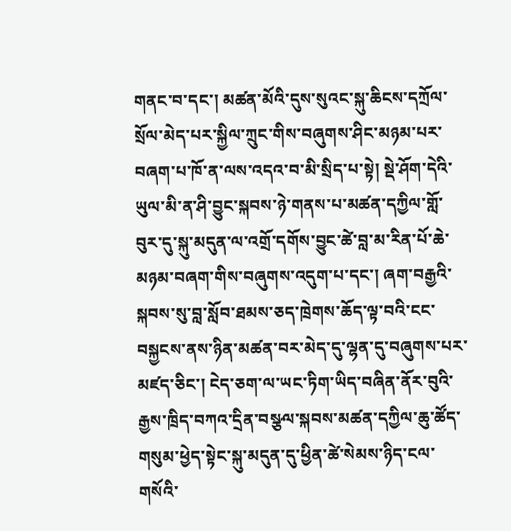གནང་བ་དང་། མཚན་མོའི་དུས་སུའང་སྐུ་ཆིངས་དཀྲོལ་སྲོལ་མེད་པར་སྐྱིལ་ཀྲུང་གིས་བཞུགས་ཤིང་མཉམ་པར་བཞག་པ་ཁོ་ན་ལས་འདའ་བ་མི་སྲིད་པ་སྟེ། སྡེ་ཤོག་དེའི་ཡུལ་མི་ན་ཤི་བྱུང་སྐབས་ཉེ་གནས་པ་མཚན་དཀྱིལ་གློ་བུར་དུ་སྐུ་མདུན་ལ་འགྲོ་དགོས་བྱུང་ཚེ་བླ་མ་རིན་པོ་ཆེ་མཉམ་བཞག་གིས་བཞུགས་འདུག་པ་དང་། ཞག་བརྒྱའི་སྐབས་སུ་བླ་སློབ་ཐམས་ཅད་ཁྲེགས་ཆོད་ལྟ་བའི་ངང་བསྐྱངས་ནས་ཉིན་མཚན་བར་མེད་དུ་ལྷན་དུ་བཞུགས་པར་མཛད་ཅིང་། ངེད་ཅག་ལ་ཡང་ཏིག་ཡིད་བཞིན་ནོར་བུའི་རྒྱས་ཁྲིད་བཀའ་དྲིན་བསྩལ་སྐབས་མཚན་དཀྱིལ་ཆུ་ཚོད་གསུམ་ཕྱེད་སྟེང་སྐུ་མདུན་དུ་ཕྱིན་ཚེ་སེམས་ཉིད་ངལ་གསོའི་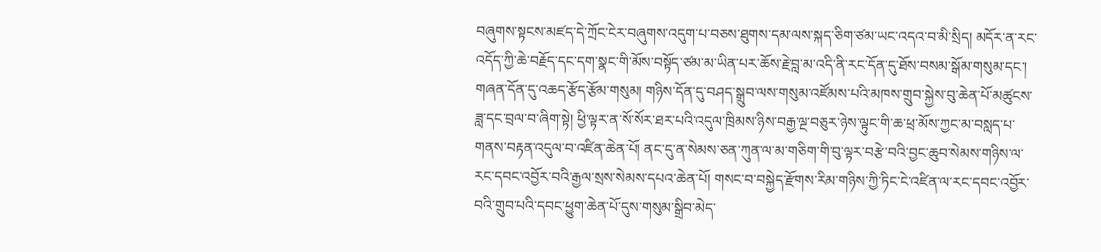བཞུགས་སྟངས་མཛད་དེ་ཀྲོང་ངེར་བཞུགས་འདུག་པ་བཅས་ཐུགས་དམ་ལས་སྐད་ཅིག་ཙམ་ཡང་འདའ་བ་མི་སྲིད། མདོར་ན་རང་འདོད་ཀྱི་ཆེ་བརྗོད་དང་དག་སྣང་གི་མོས་བསྟོད་ཙམ་མ་ཡིན་པར་ཆོས་རྗེ་བླ་མ་འདི་ནི་རང་དོན་དུ་ཐོས་བསམ་སྒོམ་གསུམ་དང་། གཞན་དོན་དུ་འཆད་རྩོད་རྩོམ་གསུམ། གཉིས་དོན་དུ་བཤད་སྒྲུབ་ལས་གསུམ་འཛོམས་པའི་མཁས་གྲུབ་སྐྱེས་བུ་ཆེན་པོ་མཚུངས་ཟླ་དང་བྲལ་བ་ཞིག་སྟེ། ཕྱི་ལྟར་ན་སོ་སོར་ཐར་པའི་འདུལ་ཁྲིམས་ཉིས་བརྒྱ་ལྔ་བཅུར་ཉེས་ལྟུང་གི་ཆ་ཕྲ་མོས་ཀྱང་མ་བསླད་པ་གནས་བརྟན་འདུལ་བ་འཛིན་ཆེན་པོ། ནང་དུ་ན་སེམས་ཅན་ཀུན་ལ་མ་གཅིག་གི་བུ་ལྟར་བརྩེ་བའི་བྱང་ཆུབ་སེམས་གཉིས་ལ་རང་དབང་འབྱོར་བའི་རྒྱལ་སྲས་སེམས་དཔའ་ཆེན་པོ། གསང་བ་བསྐྱེད་རྫོགས་རིམ་གཉིས་ཀྱི་ཏིང་ངེ་འཛིན་ལ་རང་དབང་འབྱོར་བའི་གྲུབ་པའི་དབང་ཕྱུག་ཆེན་པོ་དུས་གསུམ་སྒྲིབ་མེད་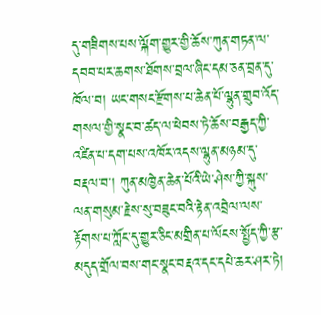དུ་གཟིགས་པས་ལྐོག་གྱུར་གྱི་ཆོས་ཀུན་གཏན་ལ་དབབ་པར་ཆགས་ཐོགས་བྲལ་ཞིང་དམ་ཅན་བྲན་དུ་ཁོལ་བ། ཡང་གསང་རྫོགས་པ་ཆེན་པོ་ལྷུན་གྲུབ་འོད་གསལ་གྱི་སྣང་བ་ཚད་ལ་ཕེབས་ཏེ་ཆོས་བརྒྱད་ཀྱི་འཛིན་པ་དག་པས་འཁོར་འདས་ལྷུན་མཉམ་དུ་བརྡལ་བ་། ཀུན་མཁྱེན་ཆེན་པོའི་ཡེ་ཤེས་ཀྱི་སྐུས་ལན་གསུམ་རྗེས་སུ་བཟུང་བའི་རྟེན་འབྲེལ་ལས་རྟོགས་པ་ཀློང་དུ་གྱུར་ཅིང་མགྲིན་པ་ལོངས་སྤྱོད་ཀྱི་རྩ་མདུད་གྲོལ་བས་གང་སྣང་བརྡའ་དང་དཔེ་ཆར་ཤར་ཏེ།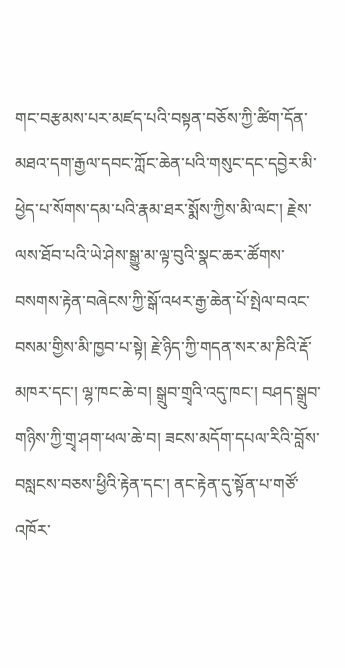གང་བརྩམས་པར་མཛད་པའི་བསྟན་བཅོས་ཀྱི་ཚིག་དོན་མཐའ་དག་རྒྱལ་དབང་ཀློང་ཆེན་པའི་གསུང་དང་དབྱེར་མི་ཕྱེད་པ་སོགས་དམ་པའི་རྣམ་ཐར་སྨོས་ཀྱིས་མི་ལང་། རྗེས་ལས་ཐོབ་པའི་ཡེ་ཤེས་སྒྱུ་མ་ལྟ་བུའི་སྣང་ཆར་ཚོགས་བསགས་རྟེན་བཞེངས་ཀྱི་སྒོ་འཕར་རྒྱ་ཆེན་པོ་སྤེལ་བའང་བསམ་གྱིས་མི་ཁྱབ་པ་སྟེ། རྗེ་ཉིད་ཀྱི་གདན་སར་མ་ཎིའི་རྡོ་མཁར་དང་། ལྷ་ཁང་ཆེ་བ། སྒྲུབ་གྲྭའི་འདུ་ཁང་། བཤད་སྒྲུབ་གཉིས་ཀྱི་གྲྭ་ཤག་ཕལ་ཆེ་བ། ཟངས་མདོག་དཔལ་རིའི་བློས་བསླངས་བཅས་ཕྱིའི་རྟེན་དང་། ནང་རྟེན་དུ་སྟོན་པ་གཙོ་འཁོར་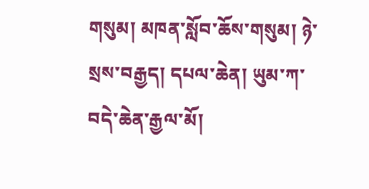གསུམ། མཁན་སློབ་ཆོས་གསུམ། ཉེ་སྲས་བརྒྱད། དཔལ་ཆེན། ཡུམ་ཀ་བདེ་ཆེན་རྒྱལ་མོ།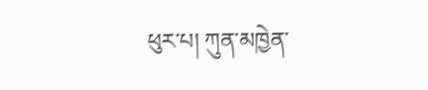ཕུར་པ། ཀུན་མཁྱེན་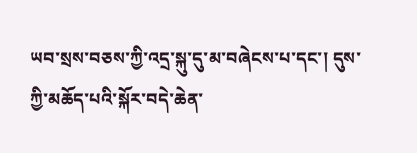ཡབ་སྲས་བཅས་ཀྱི་འདྲ་སྐུ་དུ་མ་བཞེངས་པ་དང་། དུས་ཀྱི་མཆོད་པའི་སྐོར་བདེ་ཆེན་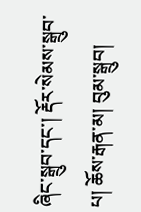ཞིང་སྒྲུབ་དང་། རྡོར་སེམས་སྒྲུབ་པ། ཆོས་རྒན་མ། བུམ་སྒྲུབ།